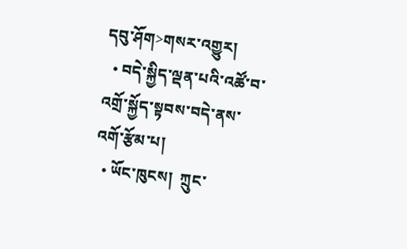དབུ་ཤོག>གསར་འགྱུར།
  • བདེ་སྐྱིད་ལྡན་པའི་འཚོ་བ་འགྲོ་སྐྱོད་སྟབས་བདེ་ནས་འགོ་རྩོམ་པ།
  • ཡོང་ཁུངས།  ཀྲུང་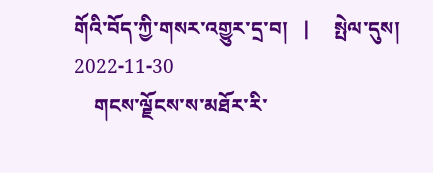གོའི་བོད་ཀྱི་གསར་འགྱུར་དྲ་བ།   |     སྤེལ་དུས།  2022-11-30
    གངས་ལྗོངས་ས་མཐོར་རི་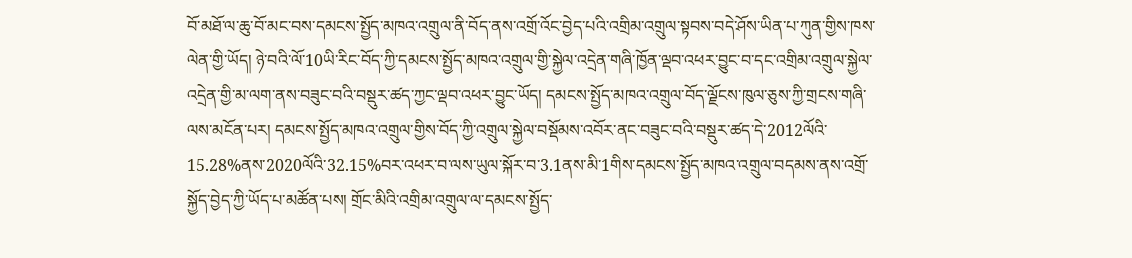བོ་མཐོ་ལ་ཆུ་བོ་མང་བས་དམངས་སྤྱོད་མཁའ་འགྲུལ་ནི་བོད་ནས་འགྲོ་འོང་བྱེད་པའི་འགྲིམ་འགྲུལ་སྟབས་བདེ་ཤོས་ཡིན་པ་ཀུན་གྱིས་ཁས་ལེན་གྱི་ཡོད། ཉེ་བའི་ལོ་10ཡི་རིང་བོད་ཀྱི་དམངས་སྤྱོད་མཁའ་འགྲུལ་གྱི་སྐྱེལ་འདྲེན་གཞི་ཁྱོན་ལྡབ་འཕར་བྱུང་བ་དང་འགྲིམ་འགྲུལ་སྐྱེལ་འདྲེན་གྱི་མ་ལག་ནས་བཟུང་བའི་བསྡུར་ཚད་ཀྱང་ལྡབ་འཕར་བྱུང་ཡོད། དམངས་སྤྱོད་མཁའ་འགྲུལ་བོད་ལྗོངས་ཁུལ་ཅུས་ཀྱི་གྲངས་གཞི་ལས་མངོན་པར། དམངས་སྤྱོད་མཁའ་འགྲུལ་གྱིས་བོད་ཀྱི་འགྲུལ་སྐྱེལ་བསྡོམས་འབོར་ནང་བཟུང་བའི་བསྡུར་ཚད་དེ་2012ལོའི་15.28%ནས་2020ལོའི་32.15%བར་འཕར་བ་ལས་ཡུལ་སྐོར་བ་3.1ནས་མི་1གིས་དམངས་སྤྱོད་མཁའ་འགྲུལ་བདམས་ནས་འགྲོ་སྐྱོད་བྱེད་ཀྱི་ཡོད་པ་མཚོན་པས། གྲོང་མིའི་འགྲིམ་འགྲུལ་ལ་དམངས་སྤྱོད་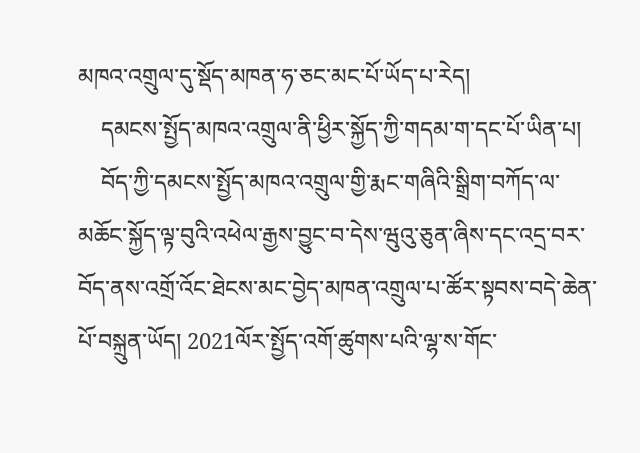མཁའ་འགྲུལ་དུ་སྡོད་མཁན་ཧ་ཅང་མང་པོ་ཡོད་པ་རེད།
    དམངས་སྤྱོད་མཁའ་འགྲུལ་ནི་ཕྱིར་སྐྱོད་ཀྱི་གདམ་ག་དང་པོ་ཡིན་པ།
    བོད་ཀྱི་དམངས་སྤྱོད་མཁའ་འགྲུལ་གྱི་རྨང་གཞིའི་སྒྲིག་བཀོད་ལ་མཆོང་སྐྱོད་ལྟ་བུའི་འཕེལ་རྒྱས་བྱུང་བ་དེས་ཝུའུ་ཅུན་ཞིས་དང་འདྲ་བར་བོད་ནས་འགྲོ་འོང་ཐེངས་མང་བྱེད་མཁན་འགྲུལ་པ་ཚོར་སྟབས་བདེ་ཆེན་པོ་བསྐྲུན་ཡོད། 2021ལོར་སྤྱོད་འགོ་ཚུགས་པའི་ལྷ་ས་གོང་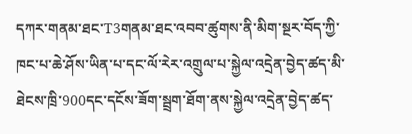དཀར་གནམ་ཐང་T3གནམ་ཐང་འབབ་ཚུགས་ནི་མིག་སྔར་བོད་ཀྱི་ཁང་པ་ཆེ་ཤོས་ཡིན་པ་དང་ལོ་རེར་འགྲུལ་པ་སྐྱེལ་འདྲེན་བྱེད་ཚད་མི་ཐེངས་ཁྲི་900དང་དངོས་ཟོག་སྦྲག་ཐོག་ནས་སྐྱེལ་འདྲེན་བྱེད་ཚད་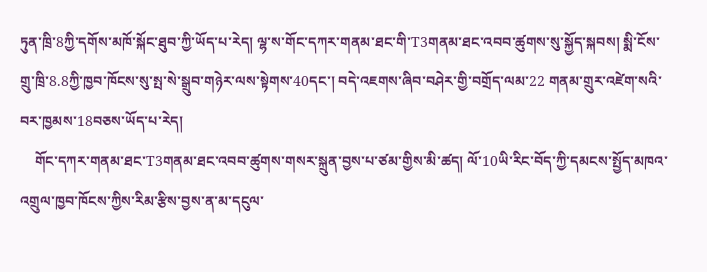ཏུན་ཁྲི་8ཀྱི་དགོས་མཁོ་སྐོང་ཐུབ་ཀྱི་ཡོད་པ་རེད། ལྷ་ས་གོང་དཀར་གནམ་ཐང་གི་T3གནམ་ཐང་འབབ་ཚུགས་སུ་སྐྱོད་སྐབས། སྨི་ངོས་གྲུ་ཁྲི་8.8ཀྱི་ཁྱབ་ཁོངས་སུ་སྤ་སེ་སྒྲུབ་གཉེར་ལས་སྟེགས་40དང་། བདེ་འཇགས་ཞིབ་བཤེར་གྱི་བགྲོད་ལམ་22 གནམ་གྲུར་འཛེག་སའི་བར་ཁྱམས་18བཅས་ཡོད་པ་རེད།
    གོང་དཀར་གནམ་ཐང་T3གནམ་ཐང་འབབ་ཚུགས་གསར་སྐྲུན་བྱས་པ་ཙམ་གྱིས་མི་ཚད། ལོ་10ཡི་རིང་བོད་ཀྱི་དམངས་སྤྱོད་མཁའ་འགྲུལ་ཁྱབ་ཁོངས་ཀྱིས་རིམ་རྩིས་བྱས་ན་མ་དངུལ་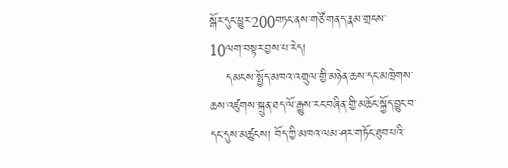སྒོར་དུང་ཕྱུར་200བཏང་ནས་གཙོ་གནད་རྣམ་གྲངས་10ལག་བསྟར་བྱས་པ་རེད།
    དམངས་སྤྱོད་མཁའ་འགྲུལ་གྱི་མཉེན་ཆས་དང་མཁྲེགས་ཆས་འཛུགས་སྐྲུན་ཐད་ལོ་རྒྱུས་རང་བཞིན་གྱི་མཆོང་སྐྱོད་བྱུང་བ་དང་དུས་མཚུངས། བོད་ཀྱི་མཁའ་ལམ་ཤར་གཏོང་ཐུབ་པའི་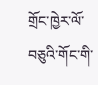གྲོང་ཁྱེར་ལོ་བཅུའི་གོང་གི་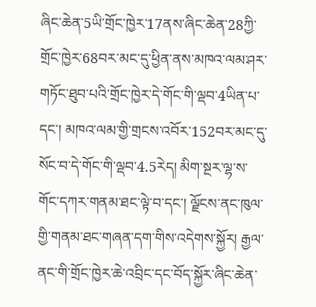ཞིང་ཆེན་5ཡི་གྲོང་ཁྱེར་17ནས་ཞིང་ཆེན་28ཀྱི་གྲོང་ཁྱེར་68བར་མང་དུ་ཕྱིན་ནས་མཁའ་ལམ་ཤར་གཏོང་ཐུབ་པའི་གྲོང་ཁྱེར་དེ་གོང་གི་ལྡབ་4ཡིན་པ་དང་། མཁའ་ལམ་གྱི་གྲངས་འབོར་152བར་མང་དུ་སོང་བ་དེ་གོང་གི་ལྡབ་4.5རེད། མིག་སྔར་ལྷ་ས་གོང་དཀར་གནམ་ཐང་ལྟེ་བ་དང་། ལྗོངས་ནང་ཁུལ་གྱི་གནམ་ཐང་གཞན་དག་གིས་འདེགས་སྐྱོར། རྒྱལ་ནང་གི་གྲོང་ཁྱེར་ཆེ་འབྲིང་དང་བོད་སྐྱོར་ཞིང་ཆེན་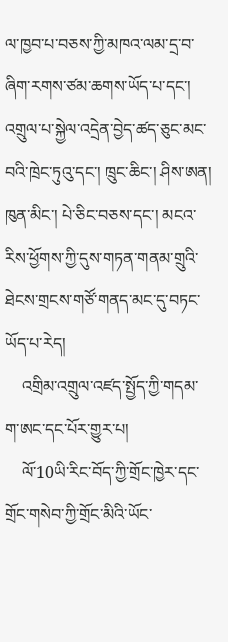ལ་ཁྱབ་པ་བཅས་ཀྱི་མཁའ་ལམ་དྲ་བ་ཞིག་རགས་ཙམ་ཆགས་ཡོད་པ་དང་། འགྲུལ་པ་སྐྱེལ་འདྲེན་བྱེད་ཚད་ཅུང་མང་བའི་ཁྲེང་ཏུའུ་དང་། ཁྲུང་ཆིང་། ཤིས་ཨན། ཁུན་མིང་། པེ་ཅིང་བཅས་དང་། མངའ་རིས་ཕྱོགས་ཀྱི་དུས་གཏན་གནམ་གྲུའི་ཐེངས་གྲངས་གཙོ་གནད་མང་དུ་བཏང་ཡོད་པ་རེད།
    འགྲིམ་འགྲུལ་འཛད་སྤྱོད་ཀྱི་གདམ་ག་ཨང་དང་པོར་གྱུར་པ།
    ལོ་10ཡི་རིང་བོད་ཀྱི་གྲོང་ཁྱེར་དང་གྲོང་གསེབ་ཀྱི་གྲོང་མིའི་ཡོང་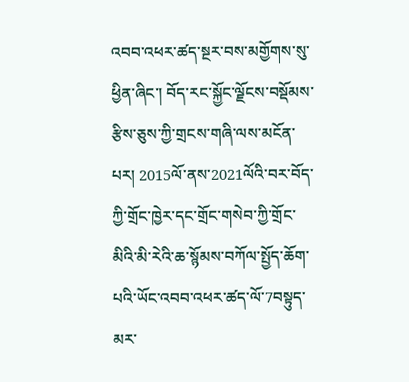འབབ་འཕར་ཚད་སྔར་བས་མགྱོགས་སུ་ཕྱིན་ཞིང་། བོད་རང་སྐྱོང་ལྗོངས་བསྡོམས་རྩིས་ཅུས་ཀྱི་གྲངས་གཞི་ལས་མངོན་པར། 2015ལོ་ནས་2021ལོའི་བར་བོད་ཀྱི་གྲོང་ཁྱེར་དང་གྲོང་གསེབ་ཀྱི་གྲོང་མིའི་མི་རེའི་ཆ་སྙོམས་བཀོལ་སྤྱོད་ཆོག་པའི་ཡོང་འབབ་འཕར་ཚད་ལོ་7བསྟུད་མར་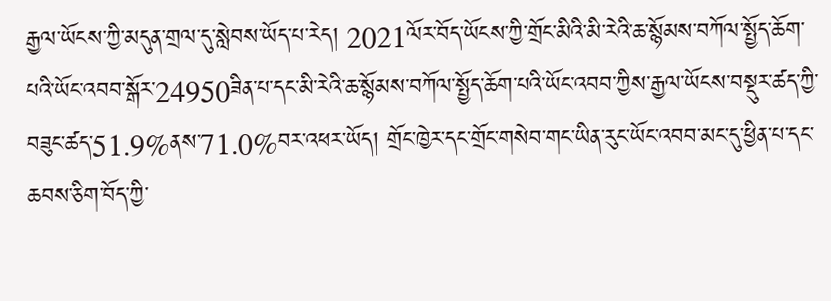རྒྱལ་ཡོངས་ཀྱི་མདུན་གྲལ་དུ་སླེབས་ཡོད་པ་རེད། 2021ལོར་བོད་ཡོངས་ཀྱི་གྲོང་མིའི་མི་རེའི་ཆ་སྙོམས་བཀོལ་སྤྱོད་ཆོག་པའི་ཡོང་འབབ་སྒོར་24950ཟིན་པ་དང་མི་རེའི་ཆ་སྙོམས་བཀོལ་སྤྱོད་ཆོག་པའི་ཡོང་འབབ་ཀྱིས་རྒྱལ་ཡོངས་བསྡུར་ཚད་ཀྱི་བཟུང་ཚད་51.9%ནས་71.0%བར་འཕར་ཡོད། གྲོང་ཁྱེར་དང་གྲོང་གསེབ་གང་ཡིན་རུང་ཡོང་འབབ་མང་དུ་ཕྱིན་པ་དང་ཆབས་ཅིག་བོད་ཀྱི་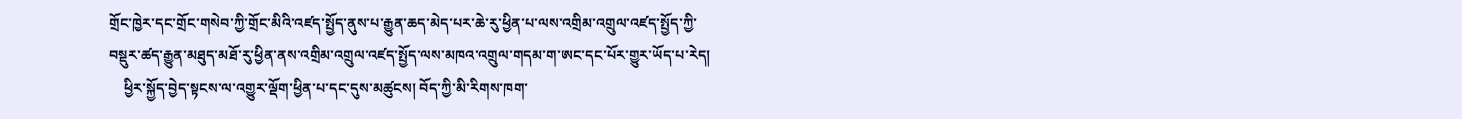གྲོང་ཁྱེར་དང་གྲོང་གསེབ་ཀྱི་གྲོང་མིའི་འཛད་སྤྱོད་ནུས་པ་རྒྱུན་ཆད་མེད་པར་ཆེ་རུ་ཕྱིན་པ་ལས་འགྲིམ་འགྲུལ་འཛད་སྤྱོད་ཀྱི་བསྡུར་ཚད་རྒྱུན་མཐུད་མཐོ་རུ་ཕྱིན་ནས་འགྲིམ་འགྲུལ་འཛད་སྤྱོད་ལས་མཁའ་འགྲུལ་གདམ་ག་ཨང་དང་པོར་གྱུར་ཡོད་པ་རེད།
    ཕྱིར་སྐྱོད་བྱེད་སྟངས་ལ་འགྱུར་ལྡོག་ཕྱིན་པ་དང་དུས་མཚུངས། བོད་ཀྱི་མི་རིགས་ཁག་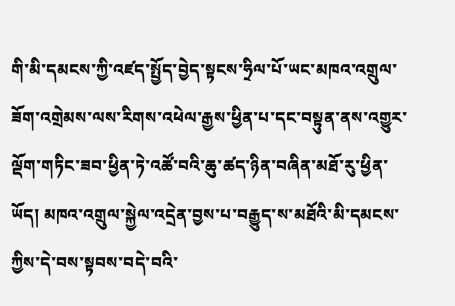གི་མི་དམངས་ཀྱི་འཛད་སྤྱོད་བྱེད་སྟངས་ཧྲིལ་པོ་ཡང་མཁའ་འགྲུལ་ཟོག་འགྲེམས་ལས་རིགས་འཕེལ་རྒྱས་ཕྱིན་པ་དང་བསྟུན་ནས་འགྱུར་ལྡོག་གཏིང་ཟབ་ཕྱིན་ཏེ་འཚོ་བའི་ཆུ་ཚད་ཉིན་བཞིན་མཐོ་རུ་ཕྱིན་ཡོད། མཁའ་འགྲུལ་སྐྱེལ་འདྲེན་བྱས་པ་བརྒྱུད་ས་མཐོའི་མི་དམངས་ཀྱིས་དེ་བས་སྟབས་བདེ་བའི་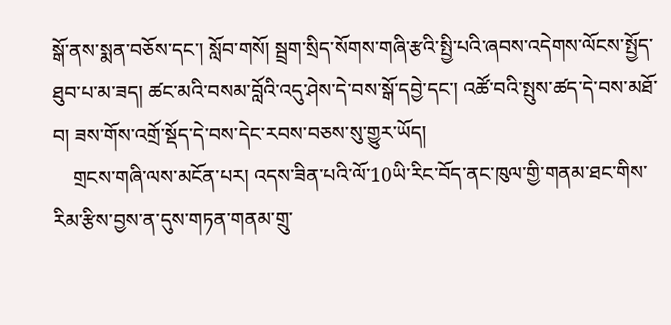སྒོ་ནས་སྨན་བཅོས་དང་། སློབ་གསོ། སྦྲག་སྲིད་སོགས་གཞི་རྩའི་སྤྱི་པའི་ཞབས་འདེགས་ལོངས་སྤྱོད་ཐུབ་པ་མ་ཟད། ཚང་མའི་བསམ་བློའི་འདུ་ཤེས་དེ་བས་སྒོ་དབྱེ་དང་། འཚོ་བའི་སྤུས་ཚད་དེ་བས་མཐོ་བ། ཟས་གོས་འགྲོ་སྡོད་དེ་བས་དེང་རབས་བཅས་སུ་གྱུར་ཡོད།
    གྲངས་གཞི་ལས་མངོན་པར། འདས་ཟིན་པའི་ལོ་10ཡི་རིང་བོད་ནང་ཁུལ་གྱི་གནམ་ཐང་གིས་རིམ་རྩིས་བྱས་ན་དུས་གཏན་གནམ་གྲུ་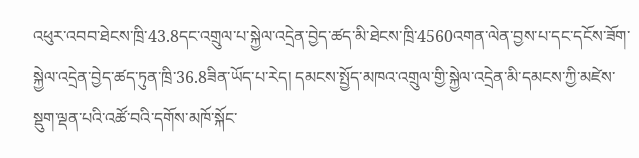འཕུར་འབབ་ཐེངས་ཁྲི་43.8དང་འགྲུལ་པ་སྐྱེལ་འདྲེན་བྱེད་ཚད་མི་ཐེངས་ཁྲི་4560འགན་ལེན་བྱས་པ་དང་དངོས་ཟོག་སྐྱེལ་འདྲེན་བྱེད་ཚད་ཏུན་ཁྲི་36.8ཟིན་ཡོད་པ་རེད། དམངས་སྤྱོད་མཁའ་འགྲུལ་གྱི་སྐྱེལ་འདྲེན་མི་དམངས་ཀྱི་མཛེས་སྡུག་ལྡན་པའི་འཚོ་བའི་དགོས་མཁོ་སྐོང་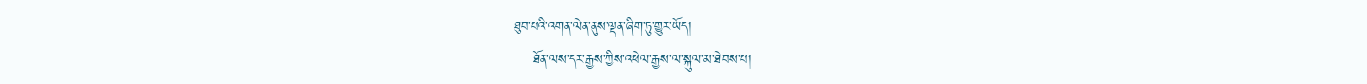ཐུབ་པའི་འགན་ལེན་ནུས་ལྡན་ཞིག་ཏུ་གྱུར་ཡོད།
    ཐོན་ལས་དར་རྒྱས་ཀྱིས་འཕེལ་རྒྱས་ལ་སྐུལ་མ་ཐེབས་པ།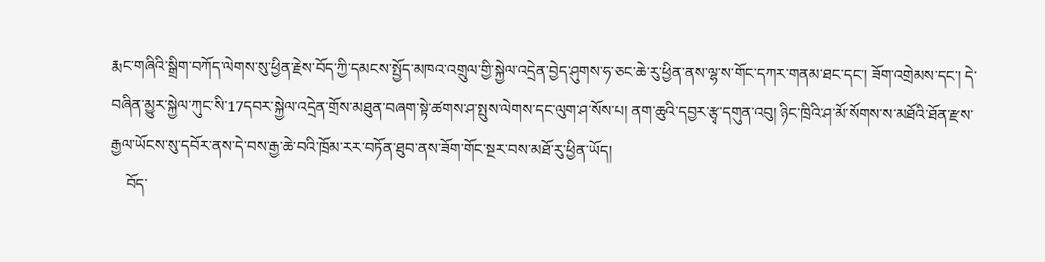རྨང་གཞིའི་སྒྲིག་བཀོད་ལེགས་སུ་ཕྱིན་རྗེས་བོད་ཀྱི་དམངས་སྤྱོད་མཁའ་འགྲུལ་གྱི་སྐྱེལ་འདྲེན་བྱེད་ཤུགས་ཧ་ཅང་ཆེ་རུ་ཕྱིན་ནས་ལྷ་ས་གོང་དཀར་གནམ་ཐང་དང་། ཟོག་འགྲེམས་དང་། དེ་བཞིན་མྱུར་སྐྱེལ་ཀུང་སི་17དབར་སྐྱེལ་འདྲེན་གྲོས་མཐུན་བཞག་སྟེ་ཚགས་ཤ་སྤུས་ལེགས་དང་ལུག་ཤ་སོས་པ། ནག་ཆུའི་དབྱར་རྩྭ་དགུན་འབུ། ཉིང་ཁྲིའི་ཤ་མོ་སོགས་ས་མཐོའི་ཐོན་རྫས་རྒྱལ་ཡོངས་སུ་དབོར་ནས་དེ་བས་རྒྱ་ཆེ་བའི་ཁྲོམ་རར་བཏོན་ཐུབ་ནས་ཟོག་གོང་སྔར་བས་མཐོ་རུ་ཕྱིན་ཡོད།
    བོད་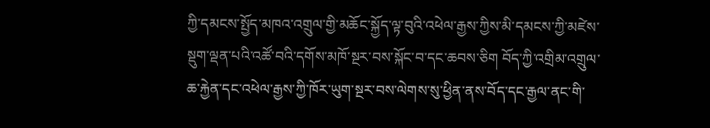ཀྱི་དམངས་སྤྱོད་མཁའ་འགྲུལ་གྱི་མཆོང་སྐྱོད་ལྟ་བུའི་འཕེལ་རྒྱས་ཀྱིས་མི་དམངས་ཀྱི་མཛེས་སྡུག་ལྡན་པའི་འཚོ་བའི་དགོས་མཁོ་སྔར་བས་སྐོང་བ་དང་ཆབས་ཅིག བོད་ཀྱི་འགྲིམ་འགྲུལ་ཆ་རྐྱེན་དང་འཕེལ་རྒྱས་ཀྱི་ཁོར་ཡུག་སྔར་བས་ལེགས་སུ་ཕྱིན་ནས་བོད་དང་རྒྱལ་ནང་གི་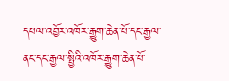དཔལ་འབྱོར་འཁོར་རྒྱུག་ཆེན་པོ་དང་རྒྱལ་ནང་དང་རྒྱལ་སྤྱིའི་འཁོར་རྒྱུག་ཆེན་པོ་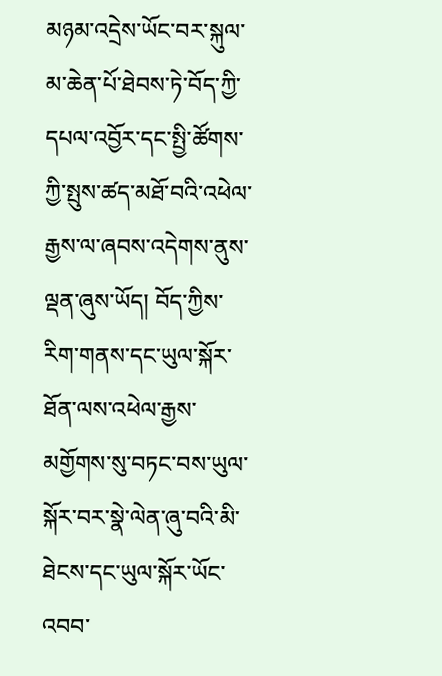མཉམ་འདྲེས་ཡོང་བར་སྐུལ་མ་ཆེན་པོ་ཐེབས་ཏེ་བོད་ཀྱི་དཔལ་འབྱོར་དང་སྤྱི་ཚོགས་ཀྱི་སྤུས་ཚད་མཐོ་བའི་འཕེལ་རྒྱས་ལ་ཞབས་འདེགས་ནུས་ལྡན་ཞུས་ཡོད། བོད་ཀྱིས་རིག་གནས་དང་ཡུལ་སྐོར་ཐོན་ལས་འཕེལ་རྒྱས་མགྱོགས་སུ་བཏང་བས་ཡུལ་སྐོར་བར་སྣེ་ལེན་ཞུ་བའི་མི་ཐེངས་དང་ཡུལ་སྐོར་ཡོང་འབབ་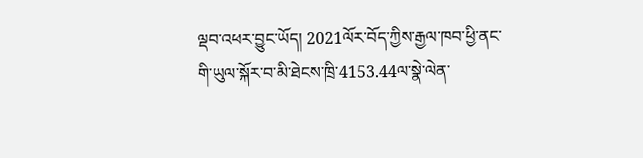ལྡབ་འཕར་བྱུང་ཡོད། 2021ལོར་བོད་ཀྱིས་རྒྱལ་ཁབ་ཕྱི་ནང་གི་ཡུལ་སྐོར་བ་མི་ཐེངས་ཁྲི་4153.44ལ་སྣེ་ལེན་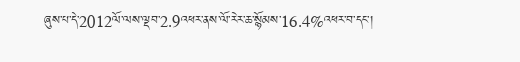ཞུས་པ་དེ་2012ལོ་ལས་ལྡབ་2.9འཕར་ནས་ལོ་རེར་ཆ་སྙོམས་16.4%འཕར་བ་དང་།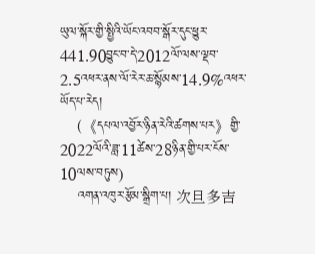ཡུལ་སྐོར་གྱི་སྤྱིའི་ཡོང་འབབ་སྒོར་དུང་ཕྱུར་441.90བྱུང་བ་དེ་2012ལོ་ལས་ལྡབ་2.5འཕར་ནས་ལོ་རེར་ཆ་སྙོམས་14.9%འཕར་ཡོད་པ་རེད།
    (《དཔལ་འབྱོར་ཉིན་རེའི་ཚགས་པར》གྱི་2022ལོའི་ཟླ་11ཚེས་28ཉིན་གྱི་པར་ངོས་10ལས་བཏུས)
    འགན་འཁུར་རྩོམ་སྒྲིག་པ། 次旦多吉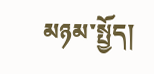མཉམ་སྤྱོད།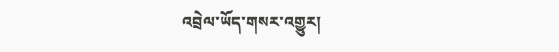འབྲེལ་ཡོད་གསར་འགྱུར།